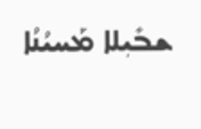ܫܒܺܝܼܠܐ ܡܰܚܝܳܢܳܐ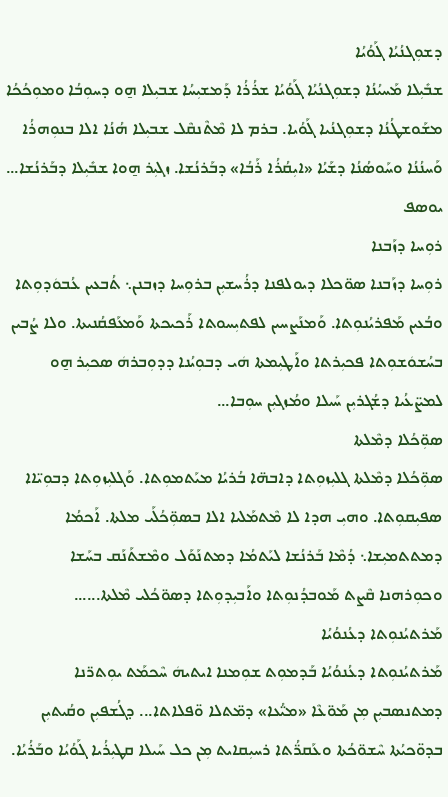ܕܫܘܼܓܢܳܝܳܐ ܓܰܘܳܝܳܐ
ܫܒܺܝܼܠܐ ܡܰܚܝܳܢܳܐ ܕܫܘܼܓܢܳܝܳܐ ܓܰܘܳܝܳܐ ܫܪܳܪܳܐ ܕܰܡܫܝܼܚܳܐ ܫܒܝܼܠܐ ܗ̱ܘ ܕܚܘܼܒܳܐ ܘܡܘܼܟܳܟܳܐ ܡܫܰܘܫܛܳܢܳܐ ܕܫܘܼܓܢܳܝܐ ܓܰܘܳܝܐ. ܒܪܡ ܠܐ ܡܶܬܶܢܩܶܠ ܫܒܝܼܠܐ ܗܳܢܳܐ ܐܠܐ ܒܢܘܼܗܪܳܐ ܘܰܚܢܳܢܳܐ ܘܚܰܘܣܳܢܳܐ ܕܫܰܝܳܐ «ܐܝܼܩܳܪܳܐ ܪܰܒܳܐ» ܕܒܰܪܢܳܫܐ. ܙܓܝܼܪ ܗ̱ܘܐ ܫܒܺܝܼܠܐ ܕܒܰܪܢܳܫܐ…
ܝܘܣܦ
ܪܘܼܚܐ ܕܙܰܒܢܐ
ܪܘܼܚܐ ܕܙܰܒܢܐ ܣܘ̈ܟܠܐ ܕܝܘܠܦܢܐ ܕܪܳܚܫܝܼܢ ܒܪܘܼܚܐ ܕܙܒܢܢ܆ ܬܳܒܥܝܢ ܥܳܒܘܿܕܘܼܬܐ ܘܒܳܥܝܢ ܡܰܦܪܝܳܢܘܼܬܐ. ܘܰܡܢܰܨܚܝܢ ܠܦܬܝܼܚܘܬܐ ܪܰܟܝܟܬܐ ܘܰܡܥܰܦܩܳܢܝܬܐ. ܘܠܐ ܨܳܒܝܢ ܒܚܳܫܘܿܫܘܼܬܐ ܦܟܝܼܪܬܐ ܘܐܰܛܝܼܡܬܐ ܗܿܝ ܕܒܘܼܝܳܢܐ ܕܕܘܼܒܪܗܿ ܣܟܝܼܪ ܗ̱ܘ ܠܡܨ̈ܥܳܝܐ ܕܫܳܓܪܝܼܢ ܚܰܝܠܐ ܘܡܳܙܓܝܼܢ ܚܘܼܒܐ…
ܣܘܼ̈ܟܳܠܐ ܕܡܶܠܬܐ
ܣܘܼ̈ܟܳܠܐ ܕܡܶܠܬܐ ܓܠܝܼܙܘܼܬܐ ܕܐܒܗ̈ܐ ܒܳܪܝܳܐ ܡܝܰܬܡܘܼܬܐ. ܘܰܓܠܝܼܙܘܼܬܐ ܕܒܘܼܝ̈ܐܐ ܣܦܝܼܩܘܼܬܐ. ܘܗܝܼ ܗܕܐ ܠܐ ܡܶܬܡܰܠܝܐ ܐܠܐ ܒܣܘܼ̈ܟܳܠܰܝ ܡܠܬܐ. ܐܰܟܡܳܐ ܕܡܬܬܡܝܼܫܐ܆ ܕܳܡܶܐ ܒܰܪܢܳܫܐ ܠܝܰܬܡܳܐ ܕܡܬܢܰܘܰܠ ܘܡܶܫܬܰܢܰܩ ܒܚܰܫܐ ܘܟܘܼܪܗܢܐ ܩܶܨܬ ܡܰܘܒܕܳܢܘܼܬܐ ܘܐܰܒܝܼܕܘܼܬܐ ܕܣܘ̈ܟܳܠܝ ܡܶܠܬܐ...…
ܡܰܪܬܝܳܢܘܼܬܐ ܕܥܳܢܘܳܝܳܐ
ܡܰܪܬܝܳܢܘܼܬܐ ܕܥܳܢܘܳܝܳܐ ܒܰܕܡܘܼܬ ܫܘܼܡܢܐ ܐܝܬܝܗܿ ܚܶܟܡܰܬ ܝܘܼܬܪ̈ܢܐ ܕܡܬܢܣܒܝܼܢ ܡܼܢ ܡܰܘ̈ܥܶܐ «ܡܝ̈ܳܥܐ» ܕܡ̈ܬܠܐ ܘ̈ܦܠܐܬܐ... ܕܓܳܫܦܝܼܢ ܘܩܳܝܬܝܼܢ ܒܕܘ̈ܟܝܳܬܐ ܚܶܫܘ̈ܟܳܬܐ ܘܥܰܩܪ̈ܳܬܐ ܪܚܝܼܩܐܝܬ ܡܼܢ ܟܠ ܚܰܝܠܐ ܩܛܝܼܪܳܝܐ ܓܰܘܳܝܳܐ ܘܒܰܪܳܝܳܐ.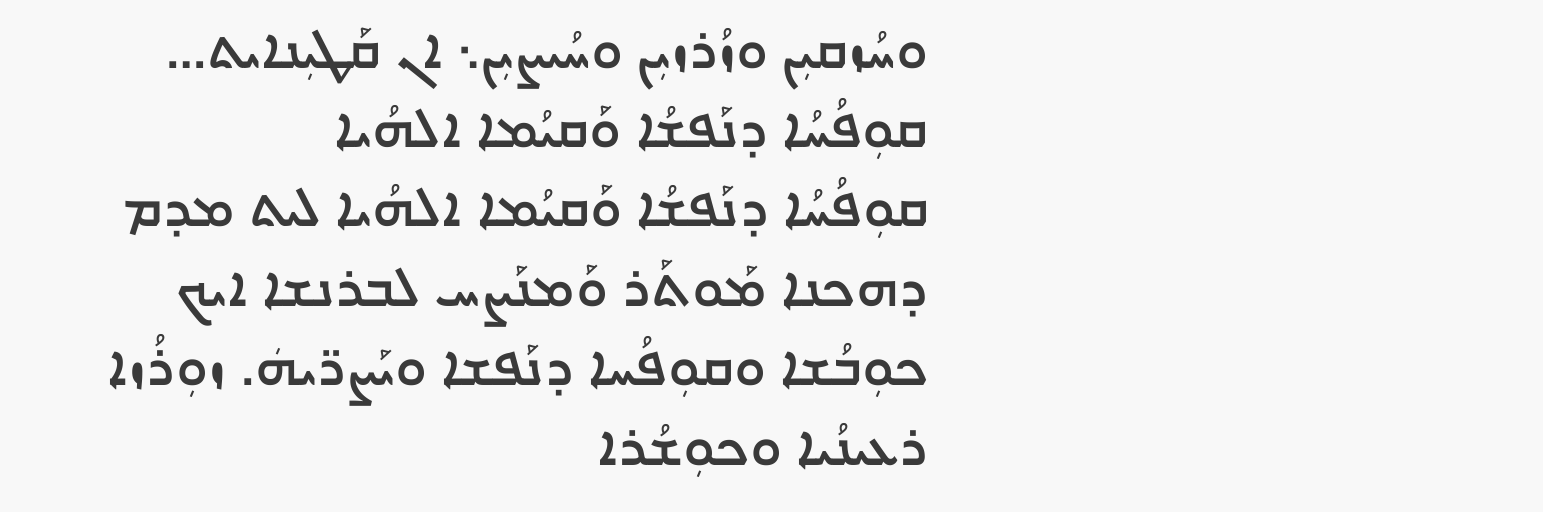ܘܚܳܙܩܝܼܢ ܘܙܳܪܙܝܼܢ ܘܚܳܝܨܝܼܢ܆ ܐܢ ܩܰܛܝܼܢܐܝܬ…
ܩܘܼܦܳܚܳܐ ܕܢܰܦܫܳܐ ܘܰܩܝܳܡܐ ܐܠܗܳܝܐ
ܩܘܼܦܳܚܳܐ ܕܢܰܦܫܳܐ ܘܰܩܝܳܡܐ ܐܠܗܳܝܐ ܠܝܬ ܡܕܡ ܕܗܟܢܐ ܡܰܘܬܰܪ ܘܰܡܢܰܨܚ ܠܒܪܢܫܐ ܐܝܟ ܟܘܼܒܳܫܐ ܘܩܘܼܦܳܚܐ ܕܢܰܦܫܐ ܘܝܰܨܪ̈ܝܗܿ. ܙܘܼܪܳܙܐ ܪܥܝܢܳܝܐ ܘܟܘܼܫܳܪܐ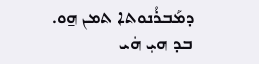ܕܡܰܒܪܳܢܘܬܐ ܬܡܢ ܗ̱ܘ. ܒܕ ܗܝܼ ܗܿܝ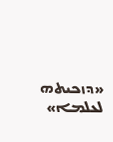«ܕܙܟܝܬܗ ܠܥܠܡܐ»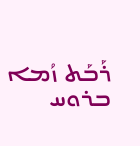ܪܰܒܰܬ ܙܳܡܐ ܒܪܘܚ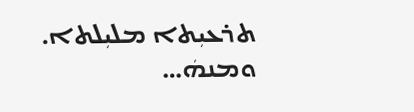ܬܪܥܝܼܬܐ ܡܠܝܼܠܬܐ. ܘܡܢܗܿ…